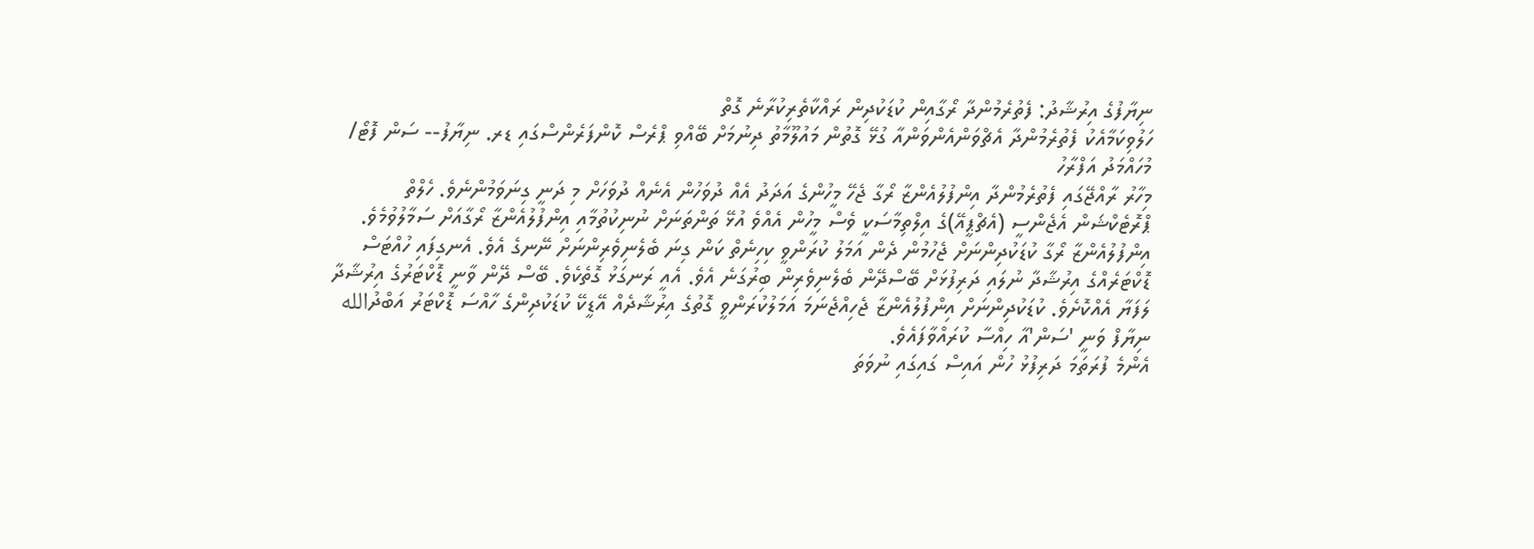ނިޔާފުގެ އިރުޝާދު: ފެތުރެމުންދާ ރޯގާއިން ކުޑަކުދިން ރައްކާތެރިކުރާނެ ގޮތް
ހަލުވިކަމާއެކު ފެތުރެމުންދާ އެޗްވަންއެންވަންއާ ގުޅޭ ގޮތުން މައުލޫމާތު ދިނުމަށް ބޭއްވި ޕްރެސް ކޮންފަރެންސްގައި ޑރ. ނިޔާފު-- ސަން ފޮޓޯ/ މުހައްމަދު އަފްރާހު
މިހާރު ރާއްޖޭގައި ފެތުރެމުންދާ އިންފުލުއެންޒާ ރޯގާ ޖެހޭ މީހުންގެ އަދަދު އެއް ދުވަހުން އެނެއް ދުވަހަށް މި ދަނީ ގިނަވަމުންނެވެ. ހެލްތް ޕްރޮޓެކްޝަން އެޖެންސީ (އެޗްޕީއޭ)ގެ އިލްތިމާސަކީ ވެސް މީހުން އެއްވެ އުޅޭ ތަންތަނަށް ނުނިކުތުމާއި އިންފުލުއެންޒާ ރޯގާއަށް ސަމާލުވުމެވެ.
އިންފުލުއެންޒާ ރޯގާ ކުޑަކުދިންނަށް ޖެހުމުން ދެން އަމަލު ކުރަންވީ ކިހިނެތް ކަން ގިނަ ބެލެނިވެރިންނަށް ނޭނގެ އެވެ. އެނގިފައި ހުއްޓަސް ޑޮކްޓަރެއްގެ އިރުޝާދާ ނުލައި ދަރިފުޅަށް ބޭސްދޭން ބެލެނިވެރިން ބިރުގަނެ އެވެ. އެއީ ރަނގަޅު ގޮތެކެވެ. ބޭސް ދޭން ވާނީ ޑޮކްޓަރުގެ އިރުޝާދާ ލަފަޔާ އެއްކޮށެވެ. ކުޑަކުދިންނަށް އިންފުލުއެންޒާ ޖެހިއްޖެނަމަ އަމަލުކުރަންވީ ގޮތުގެ އިރުޝާދެއް އޭޑީކޭ ކުޑަކުދިންގެ ހާއްސަ ޑޮކްޓަރު އަބްދުالله ނިޔާފް ވަނީ 'ސަން'އާ ހިއްސާ ކުރައްވާފައެވެ.
އެންމެ ފުރަތަމަ ދަރިފުޅު ހުން އައިސް ގައިގައި ނުވަތަ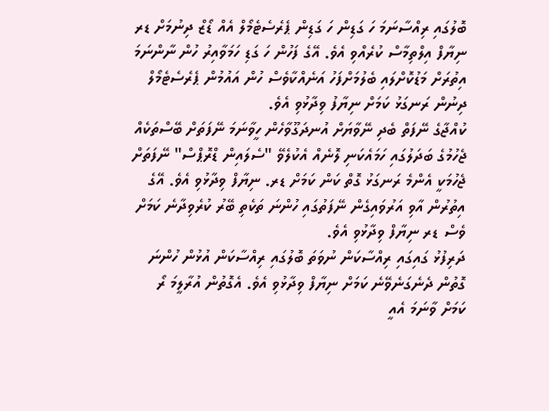ބޮލުގައި ރިއްސާނަމަ ހަ ގަޑިން ހަ ގަޑިން ޕެރެސެޓެމޯލް އެއް ޑޯޒް ދިނުމަށް ޑރ ނިޔާފް އިލްތިމާސް ކުރެއްވި އެވެ. އޭގެ ފަހުން ހަ ގަޑި ހަމަވާއިރު ހުން ނާންނަމަ އިތުރަށް މަޑުކޮށްލައި ބެލުމަށްފަހު އަނެއްކާވެސް ހުން އައުމުން ޕެރެސެޓެމޯލް ދިނުން ރަނގަޅު ކަމަށް ނިޔާފު ވިދާޅުވި އެވެ.
ކުއްޖާގެ ނޭފަތް ބެދި ނޭވާޔަށް އުނދަގޫވާހެން ހީވާނަމަ ނޭފަތަށް ބޭސްތަކެއް ޖެހުމުގެ ބަދަލުގައި ހަމައެކަނި ލޮނެއް އެކުލެވޭ "ސެލައިން ޑްރޮޕްސް" ނޭފަތަށް ޖެހުމަކީ އެންމެ ރަނގަޅު ގޮތް ކަން ކަމަށް ޑރ. ނިޔާފް ވިދާޅުވި އެވެ. އޭގެ އިތުރުން އާވި އަރުވައިގެން ނޭފަތުގައި ހުންނަ ތަކެތި ބޭރު ކުރެވިދާނެ ކަމަށް ވެސް ޑރ ނިޔާފް ވިދާޅުވި އެވެ.
ދަރިފުޅު ގައިގައި ރިއްސާކަން ނުވަތަ ބޮލުގައި ރިއްސާކަން އުޅުން ހުންނަ ގޮތުން ދެނެގަނެވޭނެ ކަމަށް ނިޔާފް ވިދާޅުވި އެވެ. އެގޮތުން އުރާލީމަ ރޯ ކަމަށް ވާނަމަ އެއީ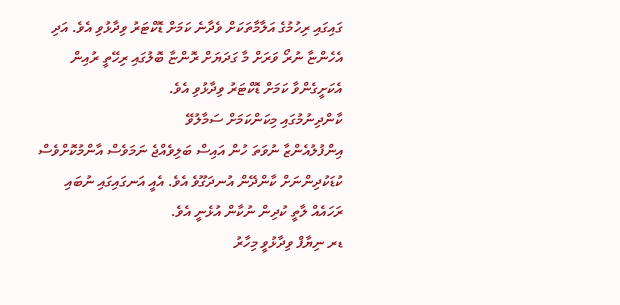ގައިގައި ރިހުމުގެ އަލާމާތަކަށް ވެދާނެ ކަމަށް ޑޮކްޓަރު ވިދާޅުވި އެވެ. އަދި އެހެންޏާ ނުރޯ ވަރަށް މާ ގަދަޔަށް ރޮންޏާ ބޮލުގައި ރިހޭތީ ރުއިން އެކަށީގެންވާ ކަމަށް ޑޮކްޓަރު ވިދާޅުވި އެވެ.
ކާންދިނުމުގައި މިކަންކަމަށް ސަމާލުވޭ
އިންފުލުއެންޒާ ނުވަތަ ހުން އައިސް ބަލިވެއްޖެ ނަމަވެސް އާންމުކޮށްވެސް ކުޑަކުދިންނަށް ކާންދޭން އުނދަގޫވެ އެވެ. އެއީ އަނގައިގައި ނުބައި ރަހައެއް ލާތީ ކުދިން ނުކާން އުޅެނީ އެވެ.
ޑރ ނިޔާފް ވިދާޅުވީ މިހާރު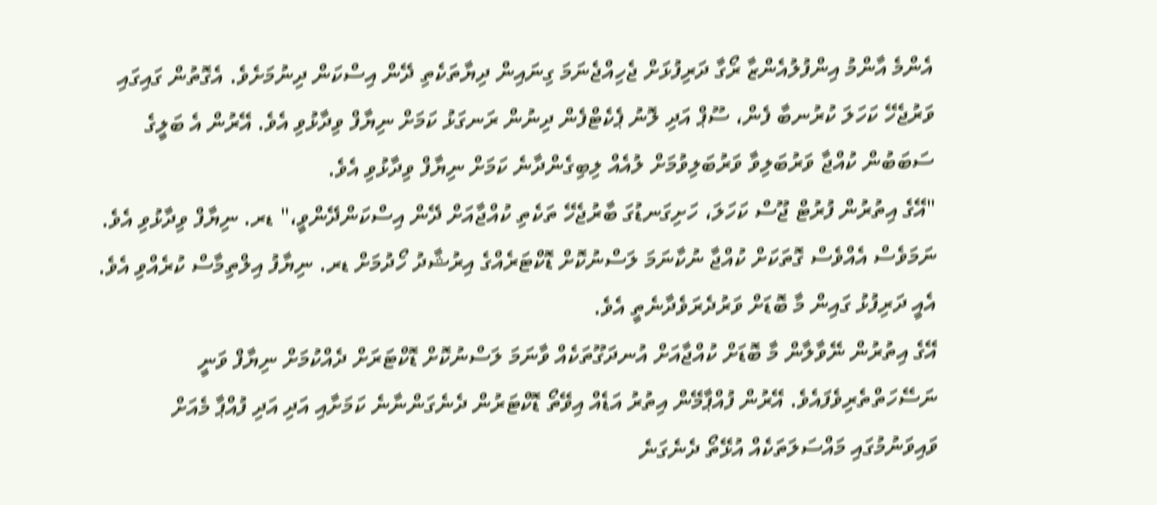އެންމެ އާންމު އިންފުލުއެންޒާ ރޯގާ ދަރިފުޅަށް ޖެހިއްޖެނަމަ ގިނައިން ދިޔާތަކެތި ދޭން އިސްކަން ދިނުމަށެވެ. އެގޮތުން ގައިގައި ވަރުޖެހޭ ކަހަލަ ކުރުނބާ ފެން، ސޫޕް އަދި ލޮނު ޕެކެޓްފެން ދިނުން ރަނގަޅު ކަމަށް ނިޔާފް ވިދާޅުވި އެވެ. އޭރުން އެ ބަލީގެ ސަބަބުން ކުއްޖާ ވަރުބަލިވާ ވަރުބަލިވުމަށް ލުއެއް ލިބިގެންދާނެ ކަމަށް ނިޔާފް ވިދާޅުވި އެވެ.
"އޭގެ އިތުރުން ފުރުޓް ޖޫސް ކަހަލަ، ހަށިގަނޑުގަ ބާރުޖެހޭ ތަކެތި ކުއްޖާއަށް ދޭން އިސްކަންދޭންވީ،" ޑރ. ނިޔާފް ވިދާޅުވި އެވެ.
ނަމަވެސް އެއްވެސް ގޮތަކަށް ކުއްޖާ ނުކާނަމަ ލަސްނުކޮށް ޑޮކްޓަރެއްގެ އިރުޝާދު ހޯދުމަށް ޑރ. ނިޔާފު އިލްތިމާސް ކުރެއްވި އެވެ. އެއީ ދަރިފުޅު ގައިން މާ ބޮޑަށް ވަރުދެރަވެދާނެތީ އެވެ.
އޭގެ އިތުރުން ނޭވާލާން މާ ބޮޑަށް ކުއްޖާއަށް އުނދަގޫތަކެއް ވާނަމަ ލަސްނުކޮށް ޑޮކްޓަރަށް ދެއްކުމަށް ނިޔާފް ވަނީ ނަސޭހަތްތެރިވެފައެވެ. އޭރުން ފުއްޕާމޭން އިތުރު އަޑެއް އިވޭތޯ ޑޮކްޓަރުން ދެނެގަންނާނެ ކަމަށާއި އަދި އަދި ފުއްޕާ މެއަށް ވައިވަނުމުގައި މައްސަލަތަކެއް އުޅޭތޯ ދެނެގަނެ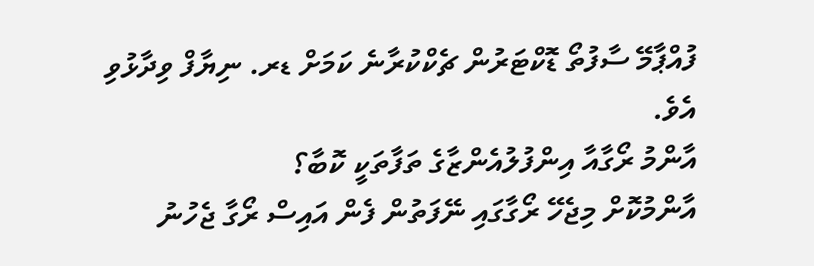ފުއްޕާމޭ ސާފުތޯ ޑޮކްޓަރުން ޗެކްކުރާނެ ކަމަށް ޑރ. ނިޔާފް ވިދާޅުވި އެވެ.
އާންމު ރޯގާއާ އިންފުލުއެންޒާގެ ތަފާތަކީ ކޮބާ؟
އާންމުކޮށް މިޖެހޭ ރޯގާގައި ނޭފަތުން ފެން އައިސް ރޯގާ ޖެހުނު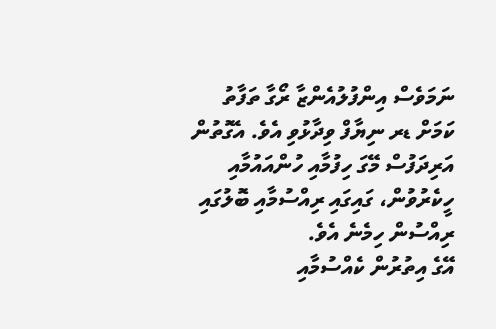ނަމަވެސް އިންފުލުއެންޒާ ރޯގާ ތަފާތު ކަމަށް ޑރ ނިޔާފް ވިދާޅުވި އެވެ. އެގޮތުން އަރިދަފުސް މޭގަ ހިފުމާއި ހުންއައުމާއި ހީކެރުވުން، ގައިގައި ރިއްސުމާއި ބޮލުގައި ރިއްސުން ހިމެނެ އެވެ.
އޭގެ އިތުރުން ކެއްސުމާއި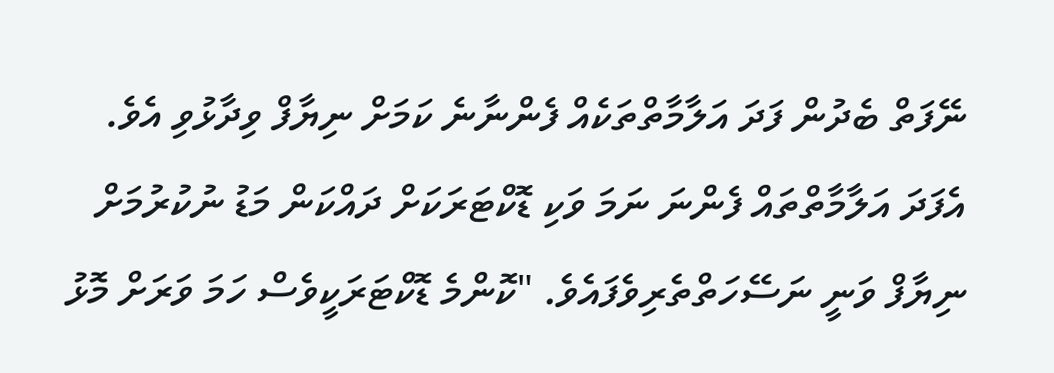ނޭފަތް ބެދުން ފަދަ އަލާމާތްތަކެއް ފެންނާނެ ކަމަށް ނިޔާފް ވިދާޅުވި އެވެ.
އެފަދަ އަލާމާތްތައް ފެންނަ ނަމަ ވަކި ޑޮކްޓަރަކަށް ދައްކަން މަޑު ނުކުރުމަށް ނިޔާފް ވަނީ ނަސޭހަތްތެރިވެފައެވެ. "ކޮންމެ ޑޮކްޓަރަކީވެސް ހަމަ ވަރަށް މޮޅު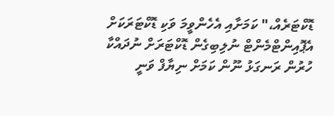ޑޮކްޓަރެއް،" ކަމަށާއި އެހެންވީމަ ވަކި ޑޮކްޓަރަކަށް އެޕޮއިންޓްމެންޓް ނުލިބިގެން ޑޮކްޓަރަށް ނުދައްކާ ހުރުން ރަނގަޅު ނޫން ކަމަށް ނިޔާފް ވަނީ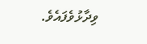ވިދާޅުވެފައެވެ.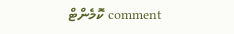comment ކޮމެންޓް